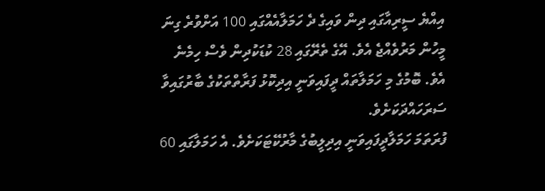އިއްޔެ ސީރިއާގައި ދިން ވައިގެ ދެ ހަމަލާއެއްގައި 100 އަށްވުރެ ގިނަ މީހުން މަރުވެއްޖެ އެވެ. އޭގެ ތެރޭގައި 28 ކުޑަކުދިން ވެސް ހިމެނެ އެވެ. ބޮމުގެ މި ހަމަލާތައް ދީފައިވަނީ އިދިކޮޅު ފަރާތްތަކުގެ ބާރުގައިވާ ސަރަހައްދަކަށެވެ.
ފުރަތަމަ ހަމަލާދީފައިވަނީ އިދިލީބުގެ މާރުކޭޓަކަށެވެ. އެ ހަމަލާގައި 60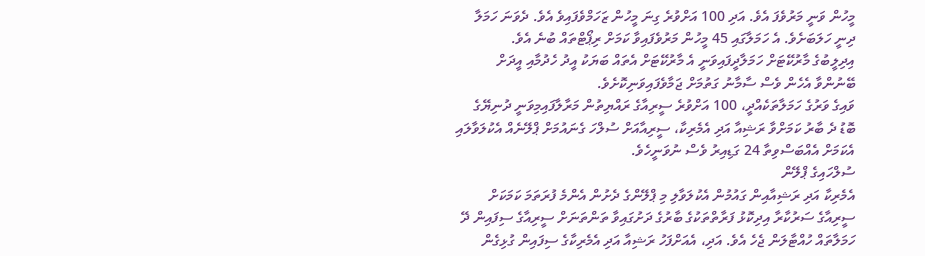މީހުން ވަނީ މަރުވެފަ އެވެ. އަދި 100 އަށްވުރެ ގިނަ މީހުން ޒަހަމްވެފައިވެ އެވެ. ދެވަނަ ހަމަލާ ދިނީ ހަލަބަށެވެ. އެ ހަމަލާގައި 45 މީހުން މަރުވެފައިވާ ކަމަށް ރިޕޯޓްތައް ބުނެ އެވެ.
އިދިލީބުގެ މާރުކޭޓަށް ހަމަލާދީފައިވަނީ އެ މާރުކޭޓަށް އެތައް ބަޔަކު އީދު ހެދުމާއި އީދަށް ބޭނުންވާ އެހެން ވެސް ސާމާނު ގަތުމަށް ޖަމާވެފައިވަނިކޮށެވެ.
ވައިގެ ވަރުގެ ހަމަލާތަކެއްދީ، 100 އަށްވުރެ ސީރިއާގެ ރައްޔިތުން މަރާލާފައިމިވަނީ ދުނިޔޭގެ ބޮޑު ދެ ބާރު ކަމަށްވާ ރަޝިއާ އަދި އެމެރިކާ، ސީރިއާއަށް ސުލްހަ ގެނައުމަށް ޕްލޭނެއް އެކުލަވާލައި އެކަމަށް އެއްބަސްވިތާ 24 ގަޑިއިރު ވެސް ނުވަނީހެވެ.
ސުލްހައިގެ ޕްލޭން
އެމެރިކާ އަދި ރަޝިއާއިން ގައުމުން އެކުލަވާލި މި ޕްލޭންގެ ދެށުން އެންމެ ފުރަތަމަ ކަމަކަށް ސީރިއާގެ ސަރުކާރާ އިދިކޮޅު ފަރާތްތަކުގެ ބާރުގެ ދަށުގައިވާ ތަންތަނަށް ސީރިއާގެ ސިފައިން ދޭ ހަމަލާތައް ހުއްޓާލަން ޖެހެ އެވެ. އަދި، އެއަށްފަހު ރަޝިއާ އަދި އެމެރިކާގެ ސިފައިން ގުޅިގެން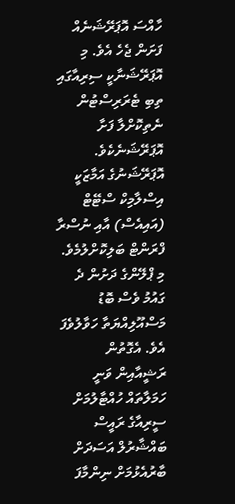ހާއްސަ އޮޕަރޭޝަނެއް ފަށަން ޖެހެ އެވެ. މި އޮޕަރޭޝަނާކީ ސިރިއާގައި ތިބި ޓެރަރިސްޓުން ނެތިކޮށްލާ ފަށާ އޮޕަރޭޝަނެކެވެ. އޮޕަރޭޝަނުގެ އަމާޒަކީ އިސްލާމިކް ސްޓޭޓް (އައިއެސް) އާއި ނުސްރާ ފްރަންޓް ބަލިކޮށްލުމެވެ.
މި ޕްލޭންގެ ދަށުން ދެ ގައުމު ވެސް ބޮޑު މަސްއޫލިއްޔަތާ ހަވާލުވެފަ އެވެ. އެގޮތުން ރަޝީއާއިން ވަނީ ހަމަލާތައް ހުއްޓާލުމަށް ސީރިއާގެ ރައީސް ބައްޝާރުލް އަސަދަށް ބާރުއެޅުމަށް ނިންމާފަ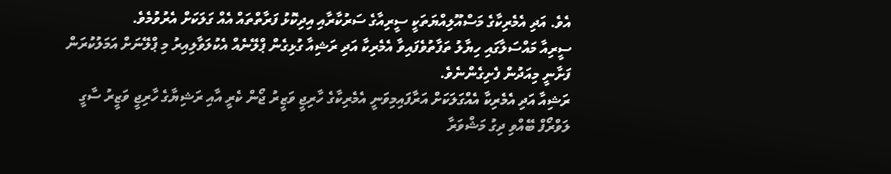އެވެ. އަދި އެމެރިކާގެ މަސްއޫލިއްޔަތަކީ ސީރިއާގެ ސަރުކާރާއި އިދިކޮޅު ފަރާތްތައް އެއް ގަލަކަށް އެރުވުމެވެ.
ސީރިއާ މައްސަލާގައި ހިޔާލު ތަފާތުވެފައިވާ އެމެރިކާ އަދި ރަޝިއާ ގުޅިގެން ޕްލޭނެއް އެކުލަވާލިއިރު މި ޕްލޭނަށް އަމަލުކުރަން ފަށާނީ މިއަދުން ފެށިގެންނެވެ.
ރަޝިއާ އަދި އެމެރިކާ އެއްގަލަކަށް އަރާފައިމިވަނީ އެމެރިކާގެ ހާރިޖީ ވަޒީރު ޖޯން ކެރީ އާއި ރަޝިޔާގެ ހާރިޖީ ވަޒީރު ސާގީ ލަވްރޯފް ބޭއްވި ދިގު މަޝްވަރާ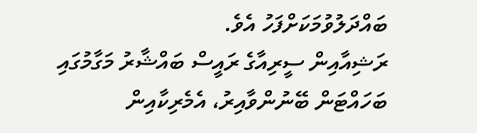ބައްދަލުވުމަކަށްފަހު އެވެ.
ރަޝިއާއިން ސީރިއާގެ ރައީސް ބައްޝާރު މަގާމުގައި ބަހައްޓަން ބޭނުންވާއިރު، އެމެރިކާއިން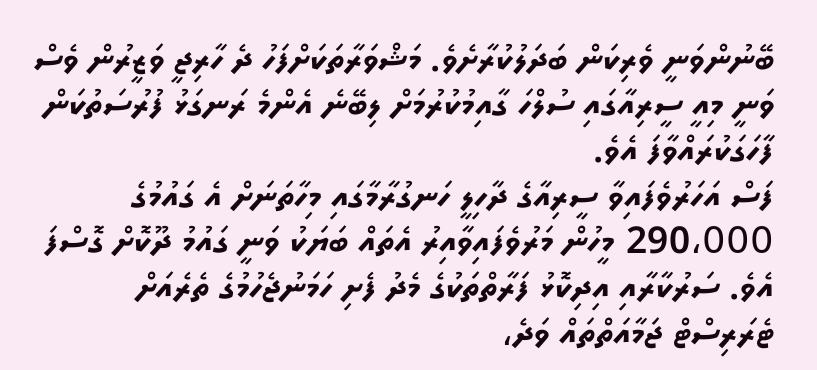ބޭނުންވަނީ ވެރިކަން ބަދަލުކުރާށެވެ. މަޝްވަރާތަކަށްފަހު ދެ ހާރިޖީ ވަޒީރުން ވެސް ވަނީ މިއީ ސީރިއާގައި ސުލްހަ ގާއިމުކުރުމަށް ލިބޭނެ އެންމެ ރަނގަޅު ފުރުސަތުކަން ފާހަގަކުރައްވާފަ އެވެ.
ފަސް އަހަރުވެފައިވާ ސީރިއާގެ ދާހިލީ ހަނގުރާމާގައި މިހާތަނަށް އެ ގައުމުގެ 290،000 މީހުން މަރުވެފައިވާއިރު އެތައް ބަޔަކު ވަނީ ގައުމު ދޫކޮށް ގޮސްފަ އެވެ. ސަރުކާރާއި އިދިކޮޅު ފަރާތްތަކުގެ މެދު ފެށި ހަމަނުޖެހުމުގެ ތެރެއަށް ޓެރަރިސްޓް ޖަމާއަތްތައް ވަދެ،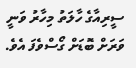ސީރިއާގެ ހާލަތު މިހާރު ވަނީ ވަރަށް ބޮޑަށް ގޯސްވެފަ އެވެ.